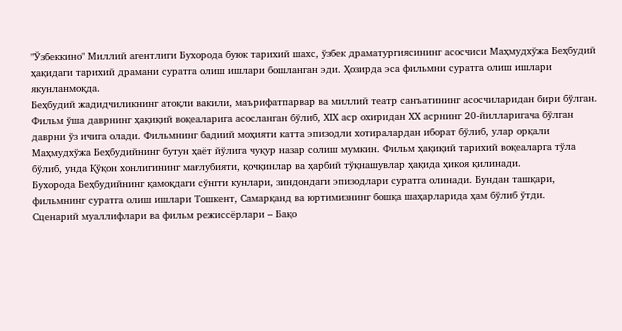"Ўзбеккино" Миллий агентлиги Бухорода буюк тарихий шахс, ўзбек драматургиясининг асосчиси Маҳмудхўжа Беҳбудий ҳақидаги тарихий драмани суратга олиш ишлари бошланган эди. Ҳозирда эса фильмни суратга олиш ишлари якунланмоқда.
Беҳбудий жадидчиликнинг атоқли вакили, маърифатпарвар ва миллий театр санъатининг асосчиларидан бири бўлган.
Фильм ўша даврнинг ҳақиқий воқеаларига асосланган бўлиб, ХIХ аср охиридан ХХ асрнинг 20-йилларигача бўлган даврни ўз ичига олади. Фильмнинг бадиий моҳияти катта эпизодли хотиралардан иборат бўлиб, улар орқали Маҳмудхўжа Беҳбудийнинг бутун ҳаёт йўлига чуқур назар солиш мумкин. Фильм ҳақиқий тарихий воқеаларга тўла бўлиб, унда Қўқон хонлигининг мағлубияти, қочқинлар ва ҳарбий тўқнашувлар ҳақида ҳикоя қилинади.
Бухорода Беҳбудийнинг қамоқдаги сўнгги кунлари, зиндондаги эпизодлари суратга олинади. Бундан ташқари, фильмнинг суратга олиш ишлари Тошкент, Самарқанд ва юртимизнинг бошқа шаҳарларида ҳам бўлиб ўтди.
Сценарий муаллифлари ва фильм режиссёрлари – Бақо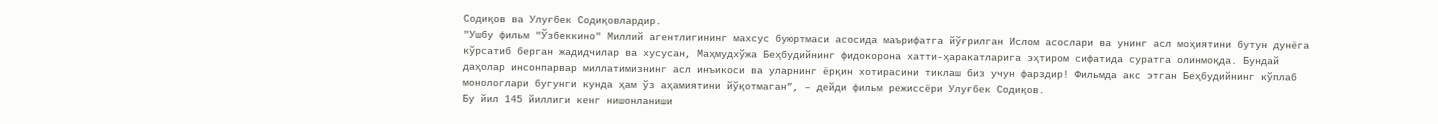Содиқов ва Улуғбек Содиқовлардир.
"Ушбу фильм "Ўзбеккино" Миллий агентлигининг махсус буюртмаси асосида маърифатга йўғрилган Ислом асослари ва унинг асл моҳиятини бутун дунёга кўрсатиб берган жадидчилар ва хусусан, Маҳмудхўжа Беҳбудийнинг фидокорона хатти-ҳаракатларига эҳтиром сифатида суратга олинмоқда. Бундай даҳолар инсонпарвар миллатимизнинг асл инъикоси ва уларнинг ёрқин хотирасини тиклаш биз учун фарздир! Фильмда акс этган Беҳбудийнинг кўплаб монологлари бугунги кунда ҳам ўз аҳамиятини йўқотмаган”, – дейди фильм режиссёри Улуғбек Содиқов.
Бу йил 145 йиллиги кенг нишонланиши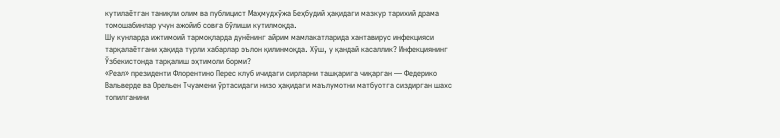кутилаётган таниқли олим ва публицист Маҳмудхўжа Беҳбудий ҳақидаги мазкур тарихий драма томошабинлар учун ажойиб совға бўлиши кутилмоқда.
Шу кунларда ижтимоий тармоқларда дунёнинг айрим мамлакатларида хантавирус инфекцияси тарқалаётгани ҳақида турли хабарлар эълон қилинмоқда. Хўш, у қандай касаллик? Инфекциянинг Ўзбекистонда тарқалиш эҳтимоли борми?
«Реал» президенти Флорентино Перес клуб ичидаги сирларни ташқарига чиқарган — Федерико Вальверде ва Орельен Тчуамени ўртасидаги низо ҳақидаги маълумотни матбуотга сиздирган шахс топилганини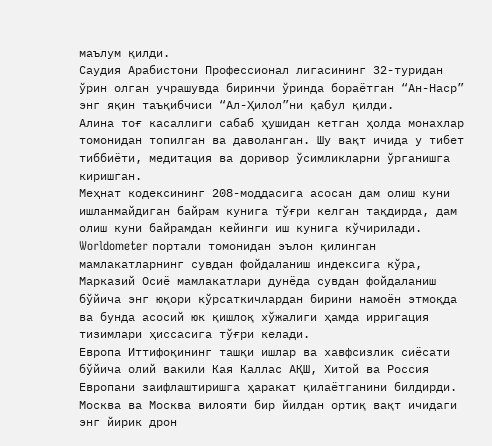маълум қилди.
Саудия Арабистони Профессионал лигасининг 32-туридан ўрин олган учрашувда биринчи ўринда бораётган “Ан-Наср” энг яқин таъқибчиси “Ал-Ҳилол”ни қабул қилди.
Алина тоғ касаллиги сабаб ҳушидан кетган ҳолда монахлар томонидан топилган ва даволанган. Шу вақт ичида у тибет тиббиёти, медитация ва доривор ўсимликларни ўрганишга киришган.
Меҳнат кодексининг 208-моддасига асосан дам олиш куни ишланмайдиган байрам кунига тўғри келган тақдирда, дам олиш куни байрамдан кейинги иш кунига кўчирилади.
Worldometer портали томонидан эълон қилинган мамлакатларнинг сувдан фойдаланиш индексига кўра, Марказий Осиё мамлакатлари дунёда сувдан фойдаланиш бўйича энг юқори кўрсаткичлардан бирини намоён этмоқда ва бунда асосий юк қишлоқ хўжалиги ҳамда ирригация тизимлари ҳиссасига тўғри келади.
Европа Иттифоқининг ташқи ишлар ва хавфсизлик сиёсати бўйича олий вакили Кая Каллас АҚШ, Хитой ва Россия Европани заифлаштиришга ҳаракат қилаётганини билдирди.
Москва ва Москва вилояти бир йилдан ортиқ вақт ичидаги энг йирик дрон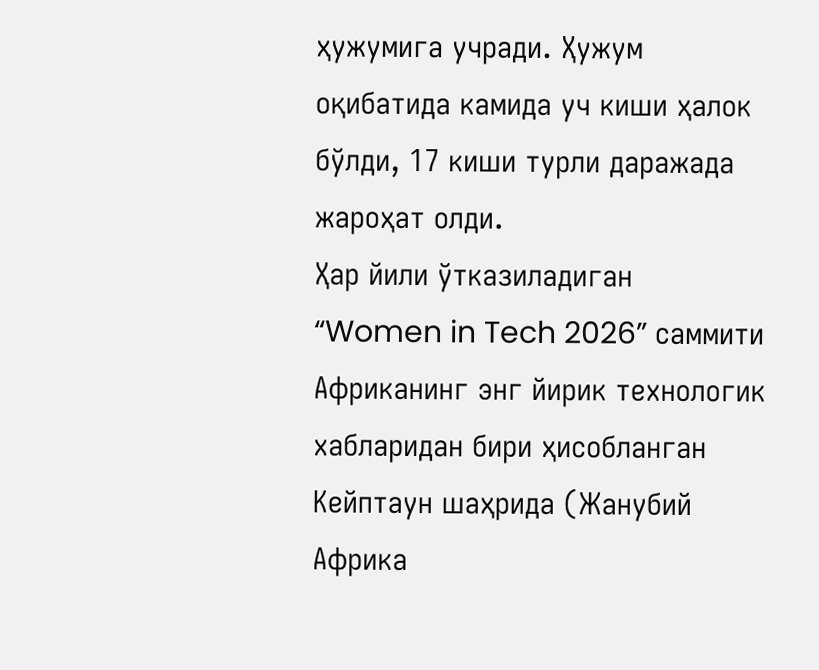ҳужумига учради. Ҳужум оқибатида камида уч киши ҳалок бўлди, 17 киши турли даражада жароҳат олди.
Ҳар йили ўтказиладиган “Women in Tech 2026” саммити Африканинг энг йирик технологик хабларидан бири ҳисобланган Кейптаун шаҳрида (Жанубий Африка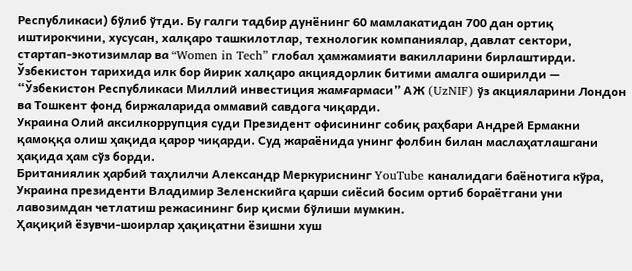Республикаси) бўлиб ўтди. Бу галги тадбир дунёнинг 60 мамлакатидан 700 дан ортиқ иштирокчини, хусусан, халқаро ташкилотлар, технологик компаниялар, давлат сектори, стартап-экотизимлар ва “Women in Tech” глобал ҳамжамияти вакилларини бирлаштирди.
Ўзбекистон тарихида илк бор йирик халқаро акциядорлик битими амалга оширилди — “Ўзбекистон Республикаси Миллий инвестиция жамғармаси” АЖ (UzNIF) ўз акцияларини Лондон ва Тошкент фонд биржаларида оммавий савдога чиқарди.
Украина Олий аксилкоррупция суди Президент офисининг собиқ раҳбари Андрей Ермакни қамоққа олиш ҳақида қарор чиқарди. Суд жараёнида унинг фолбин билан маслаҳатлашгани ҳақида ҳам сўз борди.
Британиялик ҳарбий таҳлилчи Александр Меркуриснинг YouTube каналидаги баёнотига кўра, Украина президенти Владимир Зеленскийга қарши сиёсий босим ортиб бораётгани уни лавозимдан четлатиш режасининг бир қисми бўлиши мумкин.
Ҳақиқий ёзувчи-шоирлар ҳақиқатни ёзишни хуш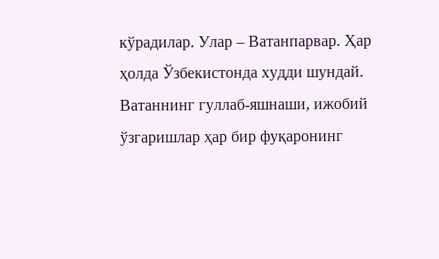кўрадилар. Улар – Ватанпарвар. Ҳар ҳолда Ўзбекистонда худди шундай. Ватаннинг гуллаб-яшнаши, ижобий ўзгаришлар ҳар бир фуқаронинг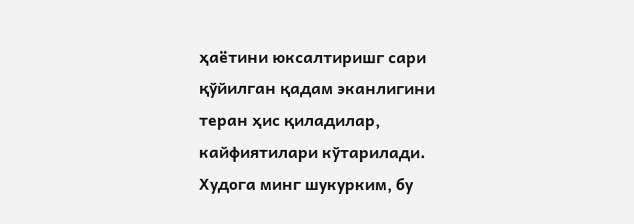ҳаётини юксалтиришг сари қўйилган қадам эканлигини теран ҳис қиладилар, кайфиятилари кўтарилади. Худога минг шукурким, бу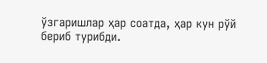ўзгаришлар ҳар соатда, ҳар кун рўй бериб турибди.